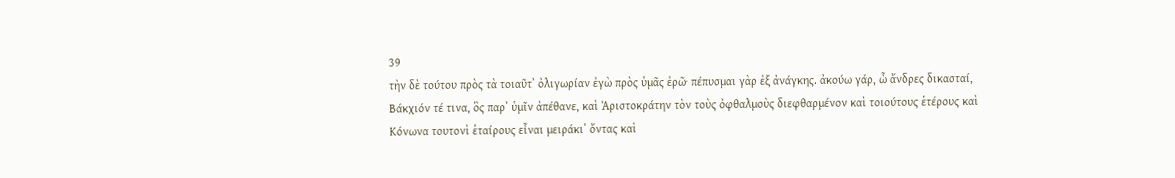39
τὴν δὲ τούτου πρὸς τὰ τοιαῦτʼ ὀλιγωρίαν ἐγὼ πρὸς ὑμᾶς ἐρῶ· πέπυσμαι γὰρ ἐξ ἀνάγκης. ἀκούω γάρ, ὦ ἄνδρες δικασταί, Βάκχιόν τέ τινα, ὃς παρʼ ὑμῖν ἀπέθανε, καὶ Ἀριστοκράτην τὸν τοὺς ὀφθαλμοὺς διεφθαρμένον καὶ τοιούτους ἑτέρους καὶ Κόνωνα τουτονὶ ἑταίρους εἶναι μειράκιʼ ὄντας καὶ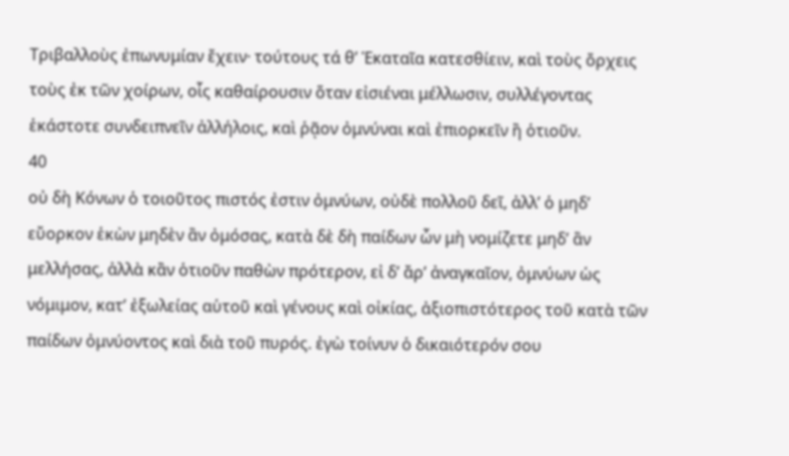Τριβαλλοὺς ἐπωνυμίαν ἔχειν· τούτους τά θʼ Ἑκαταῖα κατεσθίειν, καὶ τοὺς ὄρχεις τοὺς ἐκ τῶν χοίρων, οἷς καθαίρουσιν ὅταν εἰσιέναι μέλλωσιν, συλλέγοντας ἑκάστοτε συνδειπνεῖν ἀλλήλοις, καὶ ῥᾷον ὀμνύναι καὶ ἐπιορκεῖν ἢ ὁτιοῦν.
40
οὐ δὴ Κόνων ὁ τοιοῦτος πιστός ἐστιν ὀμνύων, οὐδὲ πολλοῦ δεῖ, ἀλλʼ ὁ μηδʼ εὔορκον ἑκὼν μηδὲν ἂν ὀμόσας, κατὰ δὲ δὴ παίδων ὧν μὴ νομίζετε μηδʼ ἂν μελλήσας, ἀλλὰ κἂν ὁτιοῦν παθὼν πρότερον, εἰ δʼ ἄρʼ ἀναγκαῖον, ὀμνύων ὡς νόμιμον, κατʼ ἐξωλείας αὑτοῦ καὶ γένους καὶ οἰκίας, ἀξιοπιστότερος τοῦ κατὰ τῶν παίδων ὀμνύοντος καὶ διὰ τοῦ πυρός. ἐγὼ τοίνυν ὁ δικαιότερόν σου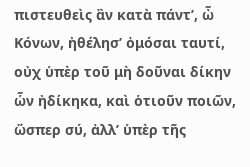πιστευθεὶς ἂν κατὰ πάντʼ, ὦ Κόνων, ἠθέλησʼ ὀμόσαι ταυτί, οὐχ ὑπὲρ τοῦ μὴ δοῦναι δίκην ὧν ἠδίκηκα, καὶ ὁτιοῦν ποιῶν, ὥσπερ σύ, ἀλλʼ ὑπὲρ τῆς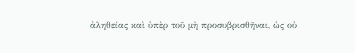ἀληθείας καὶ ὑπὲρ τοῦ μὴ προσυβρισθῆναι, ὡς οὐ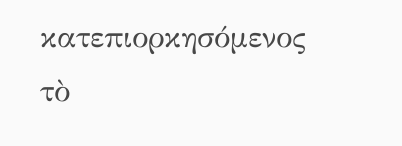κατεπιορκησόμενος τὸ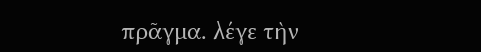πρᾶγμα. λέγε τὴν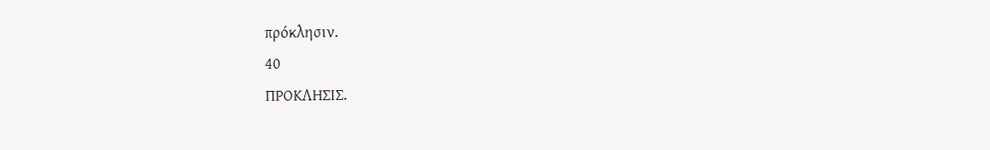πρόκλησιν.
40
ΠΡΟΚΛΗΣΙΣ.